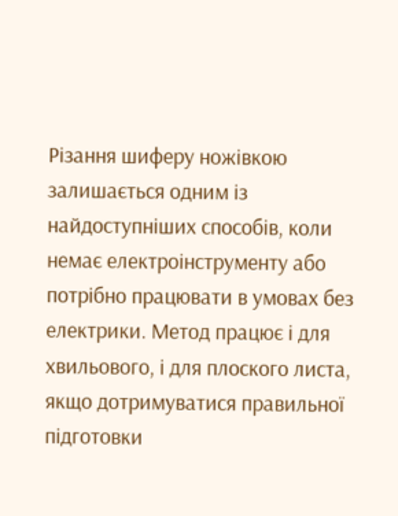Різання шиферу ножівкою залишається одним із найдоступніших способів, коли немає електроінструменту або потрібно працювати в умовах без електрики. Метод працює і для хвильового, і для плоского листа, якщо дотримуватися правильної підготовки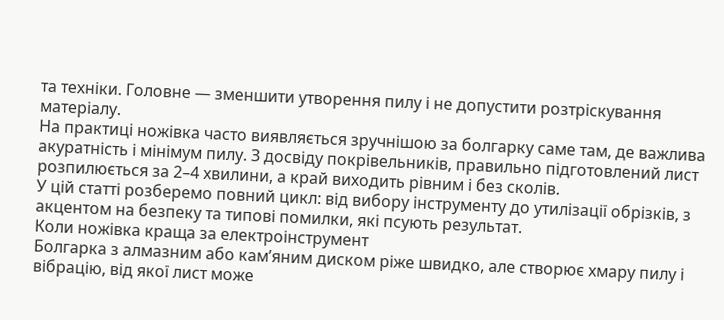та техніки. Головне — зменшити утворення пилу і не допустити розтріскування матеріалу.
На практиці ножівка часто виявляється зручнішою за болгарку саме там, де важлива акуратність і мінімум пилу. З досвіду покрівельників, правильно підготовлений лист розпилюється за 2–4 хвилини, а край виходить рівним і без сколів.
У цій статті розберемо повний цикл: від вибору інструменту до утилізації обрізків, з акцентом на безпеку та типові помилки, які псують результат.
Коли ножівка краща за електроінструмент
Болгарка з алмазним або кам’яним диском ріже швидко, але створює хмару пилу і вібрацію, від якої лист може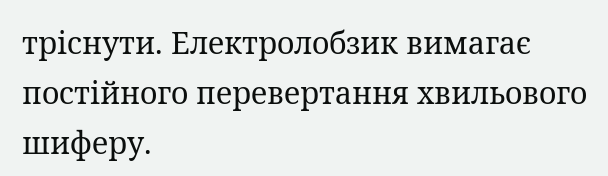тріснути. Електролобзик вимагає постійного перевертання хвильового шиферу.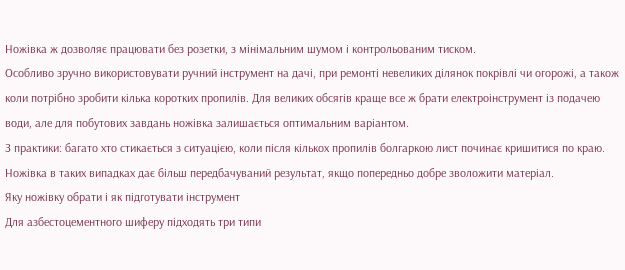Ножівка ж дозволяє працювати без розетки, з мінімальним шумом і контрольованим тиском.
Особливо зручно використовувати ручний інструмент на дачі, при ремонті невеликих ділянок покрівлі чи огорожі, а також коли потрібно зробити кілька коротких пропилів. Для великих обсягів краще все ж брати електроінструмент із подачею води, але для побутових завдань ножівка залишається оптимальним варіантом.
З практики: багато хто стикається з ситуацією, коли після кількох пропилів болгаркою лист починає кришитися по краю. Ножівка в таких випадках дає більш передбачуваний результат, якщо попередньо добре зволожити матеріал.
Яку ножівку обрати і як підготувати інструмент
Для азбестоцементного шиферу підходять три типи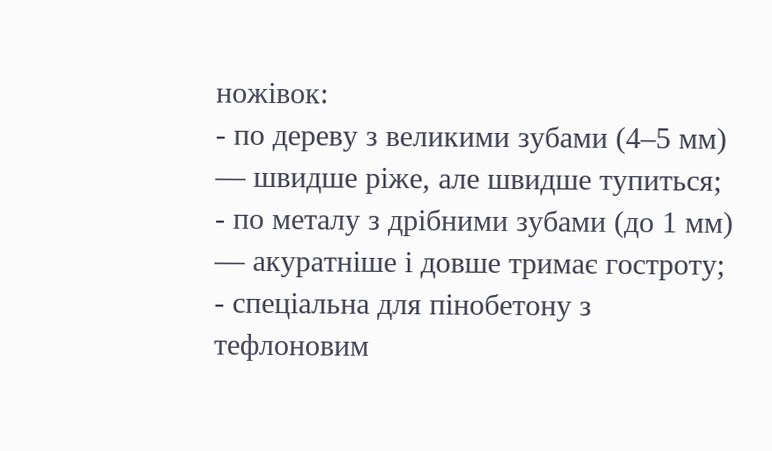ножівок:
- по дереву з великими зубами (4–5 мм) — швидше ріже, але швидше тупиться;
- по металу з дрібними зубами (до 1 мм) — акуратніше і довше тримає гостроту;
- спеціальна для пінобетону з тефлоновим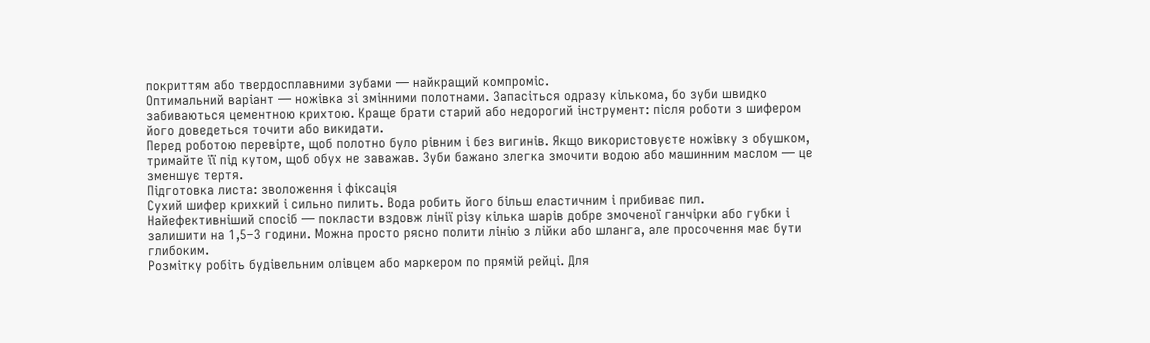покриттям або твердосплавними зубами — найкращий компроміс.
Оптимальний варіант — ножівка зі змінними полотнами. Запасіться одразу кількома, бо зуби швидко забиваються цементною крихтою. Краще брати старий або недорогий інструмент: після роботи з шифером його доведеться точити або викидати.
Перед роботою перевірте, щоб полотно було рівним і без вигинів. Якщо використовуєте ножівку з обушком, тримайте її під кутом, щоб обух не заважав. Зуби бажано злегка змочити водою або машинним маслом — це зменшує тертя.
Підготовка листа: зволоження і фіксація
Сухий шифер крихкий і сильно пилить. Вода робить його більш еластичним і прибиває пил. Найефективніший спосіб — покласти вздовж лінії різу кілька шарів добре змоченої ганчірки або губки і залишити на 1,5–3 години. Можна просто рясно полити лінію з лійки або шланга, але просочення має бути глибоким.
Розмітку робіть будівельним олівцем або маркером по прямій рейці. Для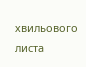хвильового листа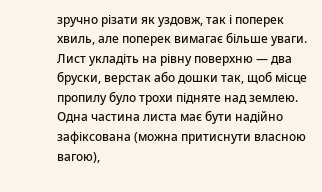зручно різати як уздовж, так і поперек хвиль, але поперек вимагає більше уваги.
Лист укладіть на рівну поверхню — два бруски, верстак або дошки так, щоб місце пропилу було трохи підняте над землею. Одна частина листа має бути надійно зафіксована (можна притиснути власною вагою),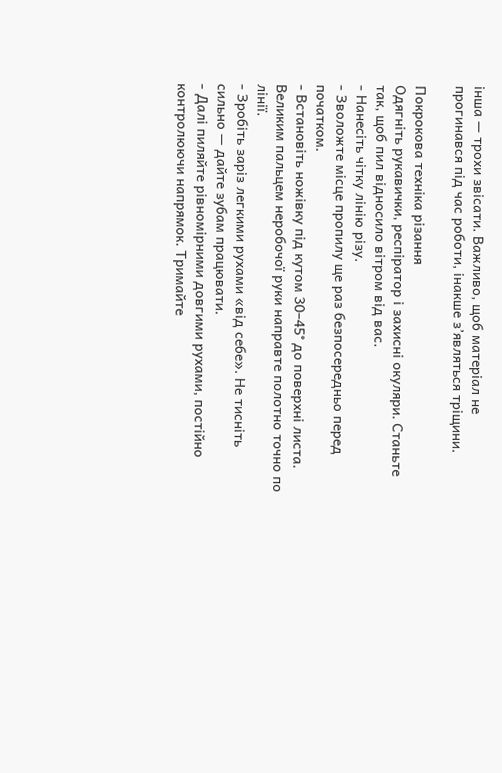інша — трохи звісати. Важливо, щоб матеріал не прогинався під час роботи, інакше з’являться тріщини.

Покрокова техніка різання
Одягніть рукавички, респіратор і захисні окуляри. Станьте так, щоб пил відносило вітром від вас.
- Нанесіть чітку лінію різу.
- Зволожте місце пропилу ще раз безпосередньо перед початком.
- Встановіть ножівку під кутом 30–45° до поверхні листа. Великим пальцем неробочої руки направте полотно точно по лінії.
- Зробіть заріз легкими рухами «від себе». Не тисніть сильно — дайте зубам працювати.
- Далі пиляйте рівномірними довгими рухами, постійно контролюючи напрямок. Тримайте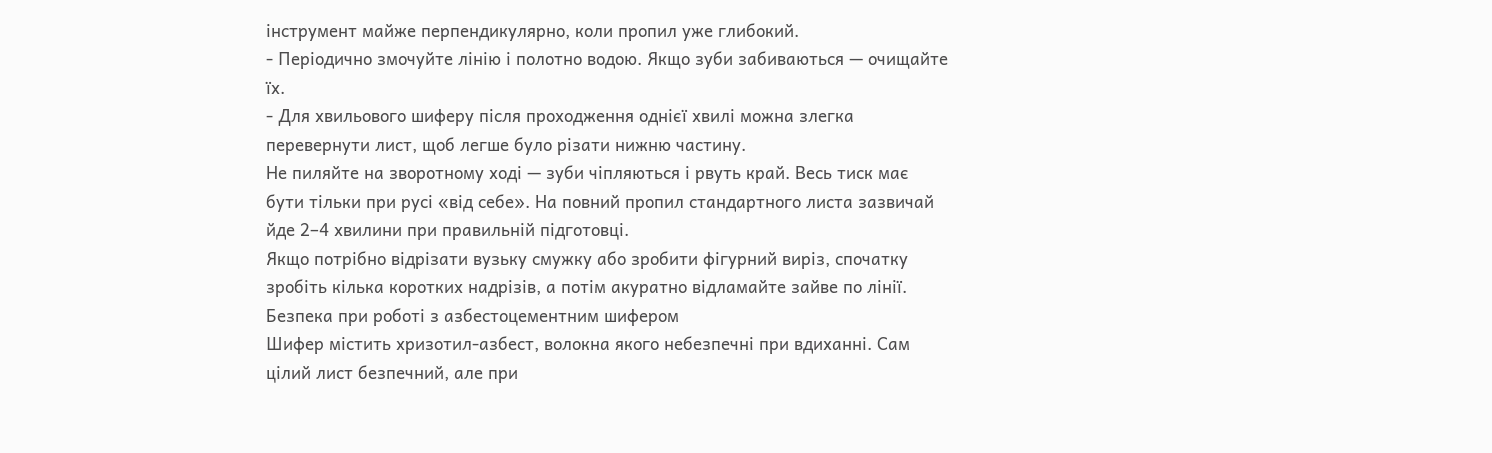інструмент майже перпендикулярно, коли пропил уже глибокий.
- Періодично змочуйте лінію і полотно водою. Якщо зуби забиваються — очищайте їх.
- Для хвильового шиферу після проходження однієї хвилі можна злегка перевернути лист, щоб легше було різати нижню частину.
Не пиляйте на зворотному ході — зуби чіпляються і рвуть край. Весь тиск має бути тільки при русі «від себе». На повний пропил стандартного листа зазвичай йде 2–4 хвилини при правильній підготовці.
Якщо потрібно відрізати вузьку смужку або зробити фігурний виріз, спочатку зробіть кілька коротких надрізів, а потім акуратно відламайте зайве по лінії.
Безпека при роботі з азбестоцементним шифером
Шифер містить хризотил-азбест, волокна якого небезпечні при вдиханні. Сам цілий лист безпечний, але при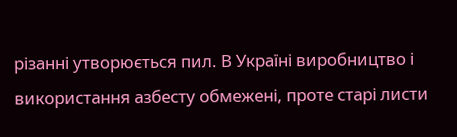різанні утворюється пил. В Україні виробництво і використання азбесту обмежені, проте старі листи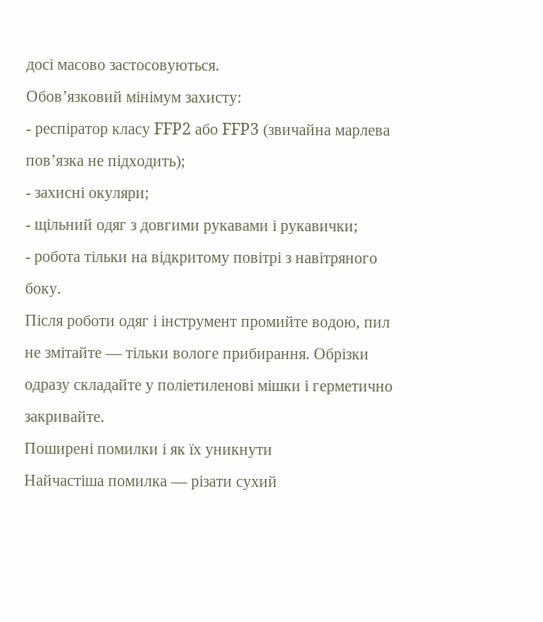досі масово застосовуються.
Обов’язковий мінімум захисту:
- респіратор класу FFP2 або FFP3 (звичайна марлева пов’язка не підходить);
- захисні окуляри;
- щільний одяг з довгими рукавами і рукавички;
- робота тільки на відкритому повітрі з навітряного боку.
Після роботи одяг і інструмент промийте водою, пил не змітайте — тільки вологе прибирання. Обрізки одразу складайте у поліетиленові мішки і герметично закривайте.
Поширені помилки і як їх уникнути
Найчастіша помилка — різати сухий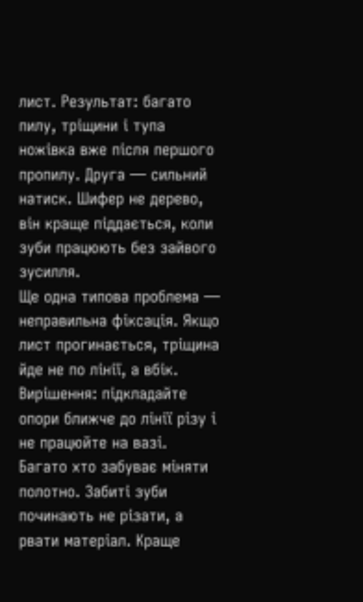лист. Результат: багато пилу, тріщини і тупа ножівка вже після першого пропилу. Друга — сильний натиск. Шифер не дерево, він краще піддається, коли зуби працюють без зайвого зусилля.
Ще одна типова проблема — неправильна фіксація. Якщо лист прогинається, тріщина йде не по лінії, а вбік. Вирішення: підкладайте опори ближче до лінії різу і не працюйте на вазі.
Багато хто забуває міняти полотно. Забиті зуби починають не різати, а рвати матеріал. Краще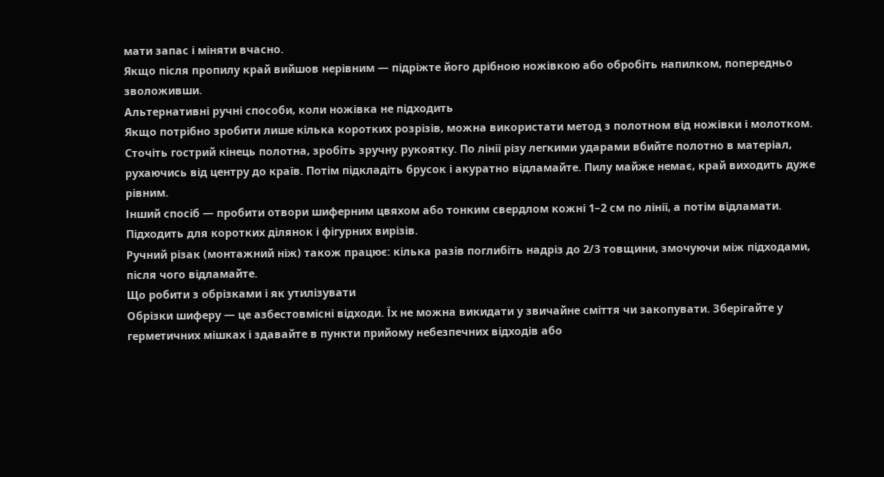мати запас і міняти вчасно.
Якщо після пропилу край вийшов нерівним — підріжте його дрібною ножівкою або обробіть напилком, попередньо зволоживши.
Альтернативні ручні способи, коли ножівка не підходить
Якщо потрібно зробити лише кілька коротких розрізів, можна використати метод з полотном від ножівки і молотком. Сточіть гострий кінець полотна, зробіть зручну рукоятку. По лінії різу легкими ударами вбийте полотно в матеріал, рухаючись від центру до країв. Потім підкладіть брусок і акуратно відламайте. Пилу майже немає, край виходить дуже рівним.
Інший спосіб — пробити отвори шиферним цвяхом або тонким свердлом кожні 1–2 см по лінії, а потім відламати. Підходить для коротких ділянок і фігурних вирізів.
Ручний різак (монтажний ніж) також працює: кілька разів поглибіть надріз до 2/3 товщини, змочуючи між підходами, після чого відламайте.
Що робити з обрізками і як утилізувати
Обрізки шиферу — це азбестовмісні відходи. Їх не можна викидати у звичайне сміття чи закопувати. Зберігайте у герметичних мішках і здавайте в пункти прийому небезпечних відходів або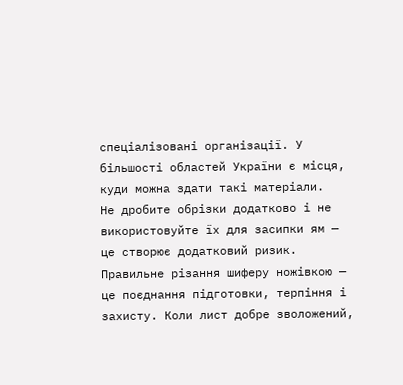спеціалізовані організації. У більшості областей України є місця, куди можна здати такі матеріали.
Не дробите обрізки додатково і не використовуйте їх для засипки ям — це створює додатковий ризик.
Правильне різання шиферу ножівкою — це поєднання підготовки, терпіння і захисту. Коли лист добре зволожений,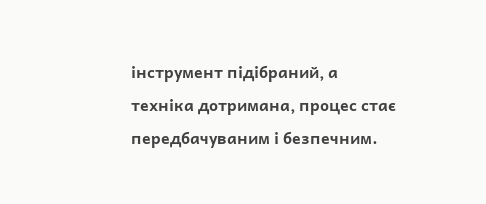інструмент підібраний, а техніка дотримана, процес стає передбачуваним і безпечним.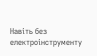Навіть без електроінструменту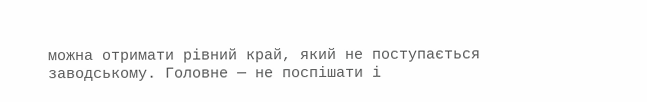можна отримати рівний край, який не поступається заводському. Головне — не поспішати і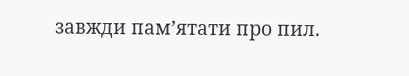завжди пам’ятати про пил.